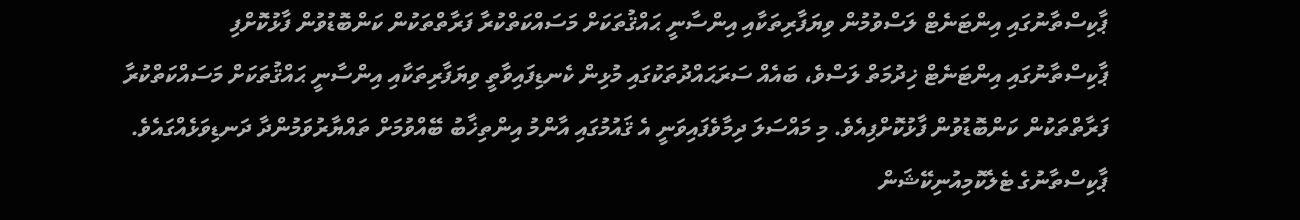ޕާކިސްތާނުގައި އިންޓަނެޓް ލަސްވުމުން ވިޔަފާރިތަކާއި އިންސާނީ ޙައްޤުތަކަށް މަސައްކަތްކުރާ ފަރާތްތަކުން ކަންބޮޑުވުން ފާޅުކޮށްފި
ޕާކިސްތާނުގައި އިންޓަނެޓް ޚިދުމަތް ލަސްވެ، ބައެއް ސަރަޙައްދުތަކުގައި މުޅިން ކެނޑިފައިވާތީ ވިޔަފާރިތަކާއި އިންސާނީ ޙައްޤުތަކަށް މަސައްކަތްކުރާ ފަރާތްތަކުން ކަންބޮޑުވުން ފާޅުކޮށްފިއެވެ. މި މައްސަލަ ދިމާވެފައިވަނީ އެ ޤައުމުގައި އާންމު އިންތިޚާބު ބޭއްވުމަށް ތައްޔާރުވަމުންދާ ދަނޑިވަޅެއްގައެވެ.
ޕާކިސްތާނުގެ ޓެލެކޮމިއުނިކޭޝަން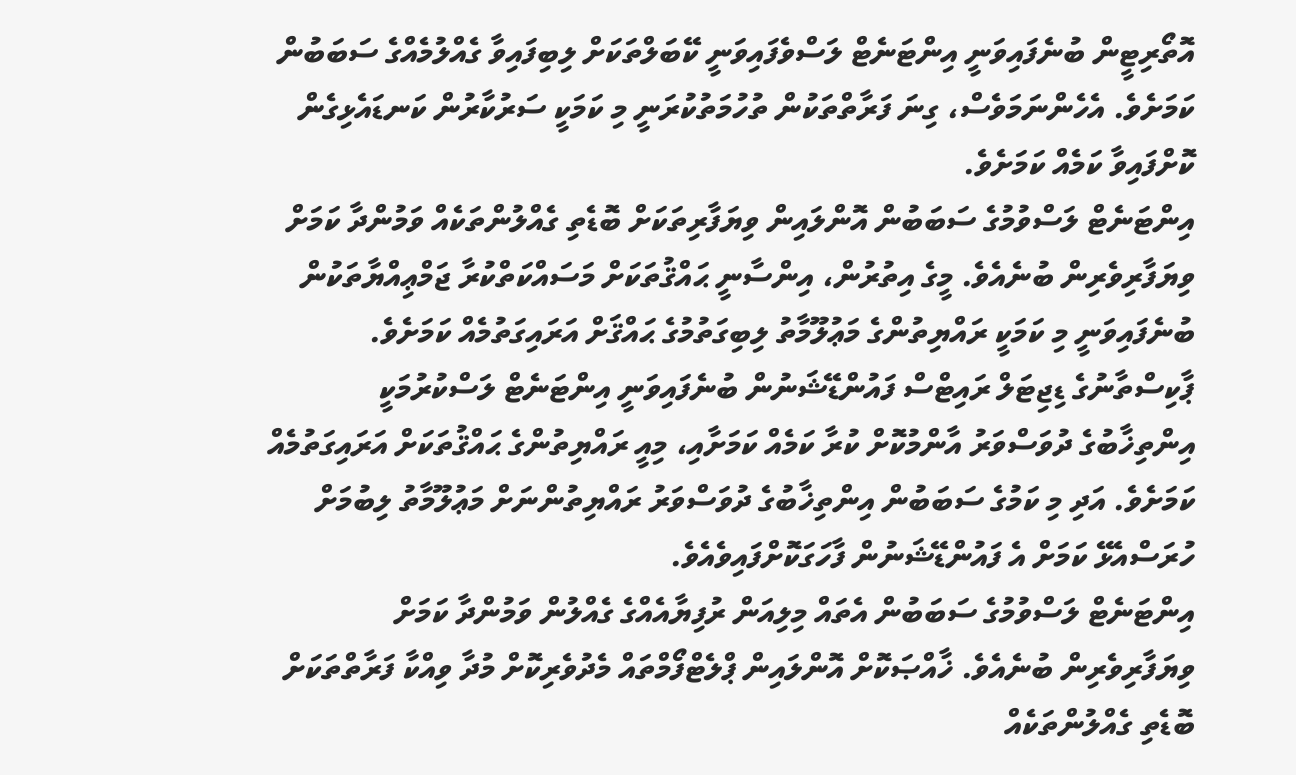އޮތޯރިޓީން ބުނެފައިވަނީ އިންޓަނެޓް ލަސްވެފައިވަނީ ކޭބަލްތަކަށް ލިބިފައިވާ ގެއްލުމެއްގެ ސަބަބުން ކަމަށެވެ. އެހެންނަމަވެސް، ގިނަ ފަރާތްތަކުން ތުހުމަތުކުރަނީ މި ކަމަކީ ސަރުކާރުން ކަނޑައެޅިގެން ކޮށްފައިވާ ކަމެއް ކަމަށެވެ.
އިންޓަނެޓް ލަސްވުމުގެ ސަބަބުން އޮންލައިން ވިޔަފާރިތަކަށް ބޮޑެތި ގެއްލުންތަކެއް ވަމުންދާ ކަމަށް ވިޔަފާރިވެރިން ބުނެއެވެ. މީގެ އިތުރުން، އިންސާނީ ޙައްޤުތަކަށް މަސައްކަތްކުރާ ޖަމްޢިއްޔާތަކުން ބުނެފައިވަނީ މި ކަމަކީ ރައްޔިތުންގެ މަޢުލޫމާތު ލިބިގަތުމުގެ ޙައްޤަށް އަރައިގަތުމެއް ކަމަށެވެ.
ޕާކިސްތާނުގެ ޑިޖިޓަލް ރައިޓްސް ފައުންޑޭޝަނުން ބުނެފައިވަނީ އިންޓަނެޓް ލަސްކުރުމަކީ އިންތިޚާބުގެ ދުވަސްވަރު އާންމުކޮށް ކުރާ ކަމެއް ކަމަށާއި، މިއީ ރައްޔިތުންގެ ޙައްޤުތަކަށް އަރައިގަތުމެއް ކަމަށެވެ. އަދި މި ކަމުގެ ސަބަބުން އިންތިޚާބުގެ ދުވަސްވަރު ރައްޔިތުންނަށް މަޢުލޫމާތު ލިބުމަށް ހުރަސްއެޅޭ ކަމަށް އެ ފައުންޑޭޝަނުން ފާހަގަކޮށްފައިވެއެވެ.
އިންޓަނެޓް ލަސްވުމުގެ ސަބަބުން އެތައް މިލިއަން ރުފިޔާއެއްގެ ގެއްލުން ވަމުންދާ ކަމަށް ވިޔަފާރިވެރިން ބުނެއެވެ. ޚާއްޞަކޮށް އޮންލައިން ޕްލެޓްފޯމްތައް މެދުވެރިކޮށް މުދާ ވިއްކާ ފަރާތްތަކަށް ބޮޑެތި ގެއްލުންތަކެއް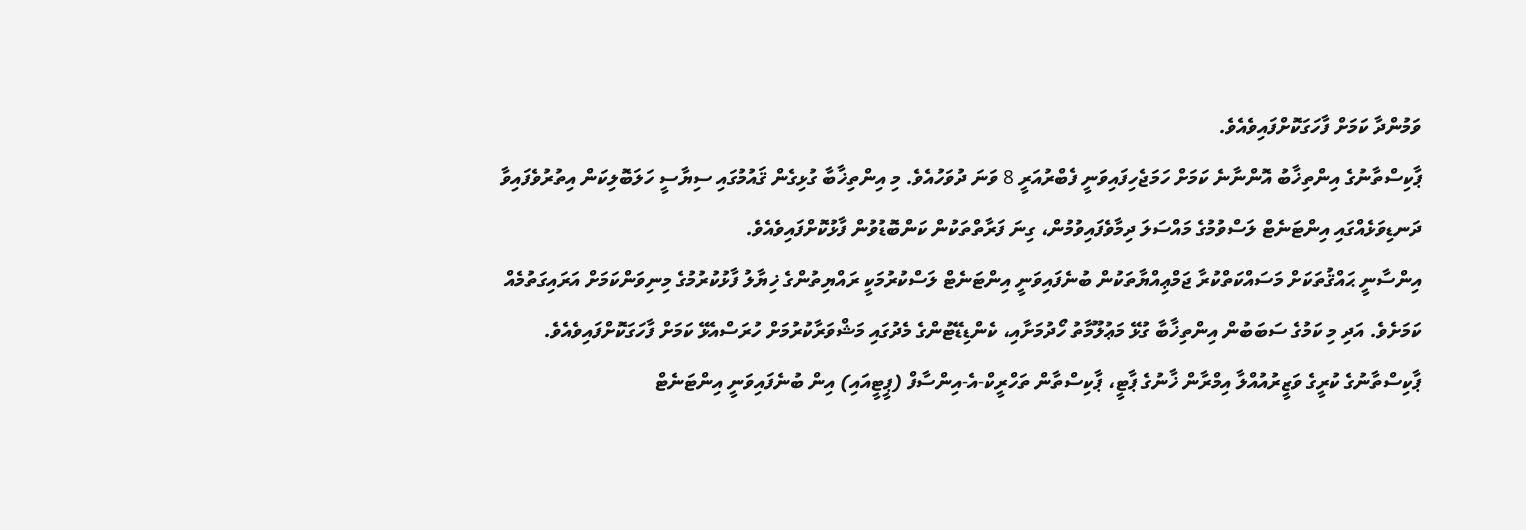ވަމުންދާ ކަމަށް ފާހަގަކޮށްފައިވެއެވެ.
ޕާކިސްތާނުގެ އިންތިޚާބު އޮންނާނެ ކަމަށް ހަމަޖެހިފައިވަނީ ފެބްރުއަރީ 8 ވަނަ ދުވަހުއެވެ. މި އިންތިޚާބާ ގުޅިގެން ޤައުމުގައި ސިޔާސީ ހަލަބޮލިކަން އިތުރުވެފައިވާ ދަނޑިވަޅެއްގައި އިންޓަނެޓް ލަސްވުމުގެ މައްސަލަ ދިމާވެފައިވުމުން، ގިނަ ފަރާތްތަކުން ކަންބޮޑުވުން ފާޅުކޮށްފައިވެއެވެ.
އިންސާނީ ޙައްޤުތަކަށް މަސައްކަތްކުރާ ޖަމްޢިއްޔާތަކުން ބުނެފައިވަނީ އިންޓަނެޓް ލަސްކުރުމަކީ ރައްޔިތުންގެ ޚިޔާލު ފާޅުކުރުމުގެ މިނިވަންކަމަށް އަރައިގަތުމެއް ކަމަށެވެ. އަދި މި ކަމުގެ ސަބަބުން އިންތިޚާބާ ގުޅޭ މަޢުލޫމާތު ހޯދުމަށާއި، ކެންޑިޑޭޓުންގެ މެދުގައި މަޝްވަރާކުރުމަށް ހުރަސްއެޅޭ ކަމަށް ފާހަގަކޮށްފައިވެއެވެ.
ޕާކިސްތާނުގެ ކުރީގެ ވަޒީރުއުއްލާ އިމްރާން ޚާނުގެ ޕާޓީ، ޕާކިސްތާން ތަހްރީކް-އެ-އިންސާފް (ޕީޓީއައި) އިން ބުނެފައިވަނީ އިންޓަނެޓް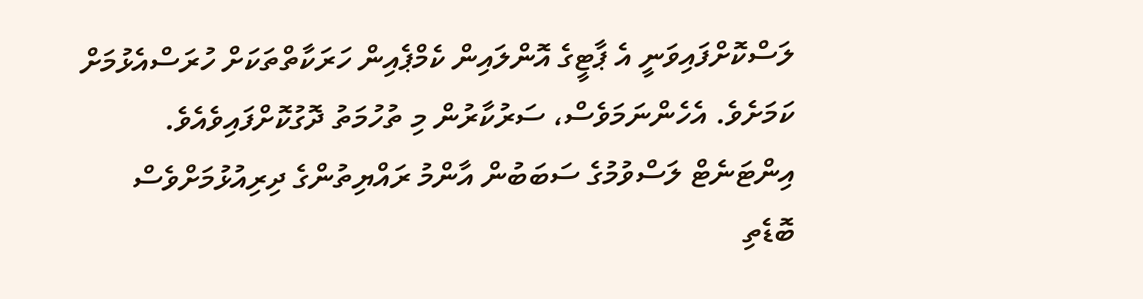ލަސްކޮށްފައިވަނީ އެ ޕާޓީގެ އޮންލައިން ކެމްޕެއިން ހަރަކާތްތަކަށް ހުރަސްއެޅުމަށް ކަމަށެވެ. އެހެންނަމަވެސް، ސަރުކާރުން މި ތުހުމަތު ދޮގުކޮށްފައިވެއެވެ.
އިންޓަނެޓް ލަސްވުމުގެ ސަބަބުން އާންމު ރައްޔިތުންގެ ދިރިއުޅުމަށްވެސް ބޮޑެތި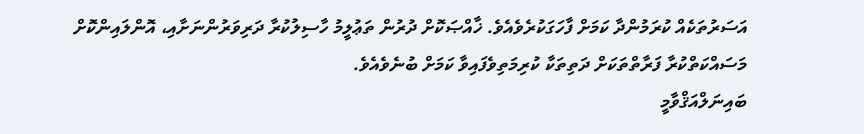އަސަރުތަކެއް ކުރަމުންދާ ކަމަށް ފާހަގަކުރެވެއެވެ. ޚާއްޞަކޮށް ދުރުން ތަޢުލީމު ހާސިލުކުރާ ދަރިވަރުންނަށާއި، އޮންލައިންކޮށް މަސައްކަތްކުރާ ފަރާތްތަކަށް ދަތިތަކާ ކުރިމަތިވެފައިވާ ކަމަށް ބުނެވެއެވެ.
ބައިނަލްއަޤްވާމީ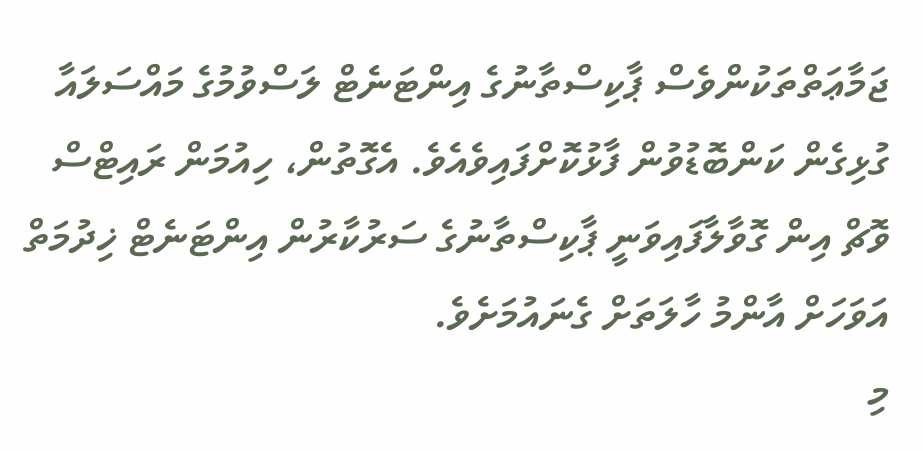ޖަމާޢަތްތަކުންވެސް ޕާކިސްތާނުގެ އިންޓަނެޓް ލަސްވުމުގެ މައްސަލައާ ގުޅިގެން ކަންބޮޑުވުން ފާޅުކޮށްފައިވެއެވެ. އެގޮތުން، ހިއުމަން ރައިޓްސް ވޮޗް އިން ގޮވާލާފައިވަނީ ޕާކިސްތާނުގެ ސަރުކާރުން އިންޓަނެޓް ޚިދުމަތް އަވަހަށް އާންމު ހާލަތަށް ގެނައުމަށެވެ.
މި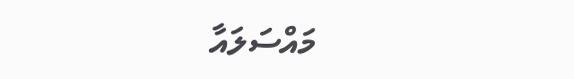މައްސަލައާ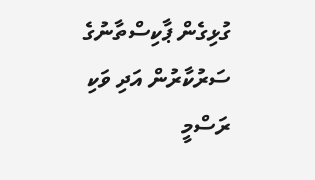ގުޅިގެން ޕާކިސްތާނުގެ ސަރުކާރުން އަދި ވަކި ރަސްމީ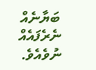ބަޔާނެއް ނެރެފައެއް ނުވެއެވެ.